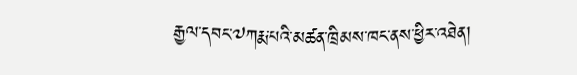རྒྱལ་དབང་༧ཀརྨ་པའི་མཚན་ཁྲིམས་ཁང་ནས་ཕྱིར་འཐེན།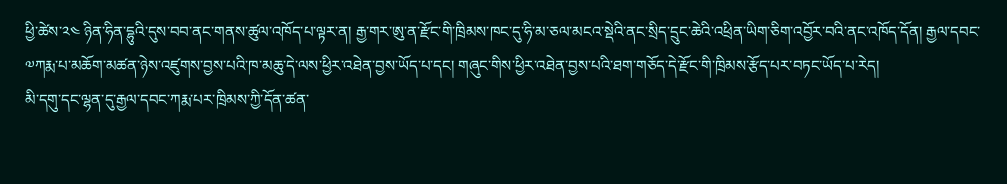ཕྱི་ཚེས་༢༤ ཉིན་ཧིན་དྷུའི་དུས་བབ་ནང་གནས་ཚུལ་འཁོད་པ་ལྟར་ན། རྒྱ་གར་ཨུ་ན་རྫོང་གི་ཁྲིམས་ཁང་དུ་ཧི་མ་ཅལ་མངའ་སྡེའི་ནང་སྲིད་དྲུང་ཆེའི་འཕྲིན་ཡིག་ཅིག་འབྱོར་བའི་ནང་འཁོད་དོན། རྒྱལ་དབང་༧ཀརྨ་པ་མཆོག་མཚན་ཉེས་འཛུགས་བྱས་པའི་ཁ་མཆུ་དེ་ལས་ཕྱིར་འཐེན་བྱས་ཡོད་པ་དང། གཞུང་གིས་ཕྱིར་འཐེན་བྱས་པའི་ཐག་གཅོད་དེ་རྫོང་གི་ཁྲིམས་རྩོད་པར་བཏང་ཡོད་པ་རེད།
མི་དགུ་དང་ལྷན་དུ་རྒྱལ་དབང་ཀརྨ་པར་ཁྲིམས་ཀྱི་དོན་ཚན་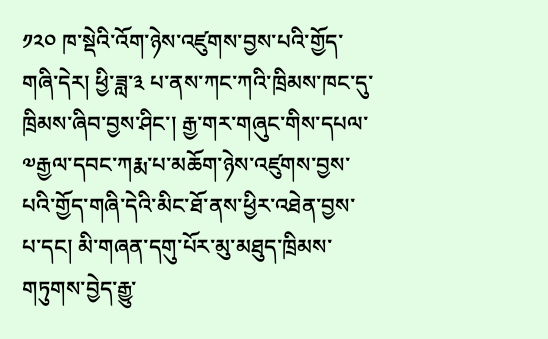༡༢༠ ཁ་སྡེའི་འོག་ཉེས་འཛུགས་བྱས་པའི་གྱོད་གཞི་དེར། ཕྱི་ཟླ་༣ པ་ནས་ཀང་ཀའི་ཁྲིམས་ཁང་དུ་ཁྲིམས་ཞིབ་བྱས་ཤིང་། རྒྱ་གར་གཞུང་གིས་དཔལ་༧རྒྱལ་དབང་ཀརྨ་པ་མཆོག་ཉེས་འཛུགས་བྱས་པའི་གྱོད་གཞི་དེའི་མིང་ཐོ་ནས་ཕྱིར་འཐེན་བྱས་པ་དང། མི་གཞན་དགུ་པོར་མུ་མཐུད་ཁྲིམས་གཏུགས་བྱེད་རྒྱུ་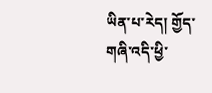ཡིན་པ་རེད། གྱོད་གཞི་འདི་ཕྱི་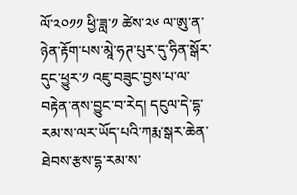ལོ་༢༠༡༡ ཕྱི་ཟླ་༡ ཚེས་༢༦ ལ་ཨུ་ན་ཉེན་རྟོག་པས་མཱེ་ཧཊ་པུར་དུ་ཧིན་སྒོར་དུང་ཕྱུར་༡ འཇུ་བཟུང་བྱས་པ་ལ་བརྟེན་ནས་བྱུང་བ་རེད། དངུལ་དེ་དྷ་རམ་ས་ལར་ཡོད་པའི་ཀརྨ་སྒར་ཆེན་ཐེབས་རྩས་དྷ་རམ་ས་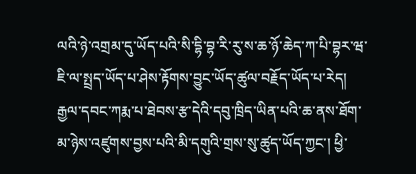ལའི་ཉེ་འགྲམ་དུ་ཡོད་པའི་སི་དྷི་བྷ་རི་རུ་ས་ཆ་ཉོ་ཆེད་ཀ་པི་བྷར་ཝ་ཇི་ལ་སྤྲད་ཡོད་པ་ཤེས་རྟོགས་བྱུང་ཡོད་ཚུལ་བརྗོད་ཡོད་པ་རེད།
རྒྱལ་དབང་ཀརྨ་པ་ཐེབས་རྩ་དེའི་དབུ་ཁྲིད་ཡིན་པའི་ཆ་ནས་ཐོག་མ་ཉེས་འཛུགས་བྱས་པའི་མི་དགུའི་གྲས་སུ་ཚུད་ཡོད་ཀྱང་། ཕྱི་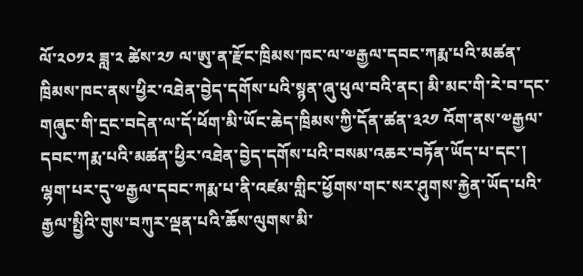ལོ་༢༠༡༢ ཟླ་༢ ཚེས་༢༡ ལ་ཨུ་ན་རྫོང་ཁྲིམས་ཁང་ལ་༧རྒྱལ་དབང་ཀརྨ་པའི་མཚན་ཁྲིམས་ཁང་ནས་ཕྱིར་འཐེན་བྱེད་དགོས་པའི་སྙན་ཞུ་ཕུལ་བའི་ནང། མི་མང་གི་རེ་བ་དང་གཞུང་གི་དྲང་བདེན་ལ་དོ་ཕོག་མི་ཡོང་ཆེད་ཁྲིམས་ཀྱི་དོན་ཚན་༣༢༡ འོག་ནས་༧རྒྱལ་དབང་ཀརྨ་པའི་མཚན་ཕྱིར་འཐེན་བྱེད་དགོས་པའི་བསམ་འཆར་བཏོན་ཡོད་པ་དང་། ལྷག་པར་དུ་༧རྒྱལ་དབང་ཀརྨ་པ་ནི་འཛམ་གླིང་ཕྱོགས་གང་སར་ཤུགས་རྐྱེན་ཡོད་པའི་རྒྱལ་སྤྱིའི་གུས་བཀུར་ལྡན་པའི་ཆོས་ལུགས་མི་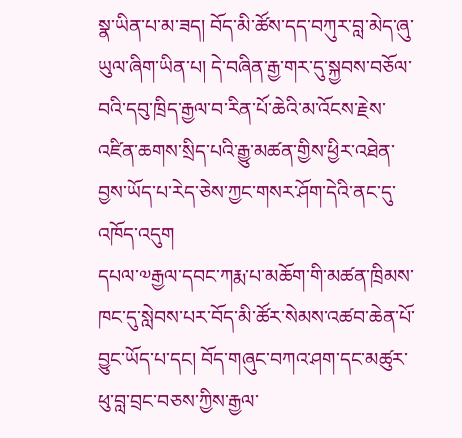སྣ་ཡིན་པ་མ་ཟད། བོད་མི་ཚོས་དད་བཀུར་བླ་མེད་ཞུ་ཡུལ་ཞིག་ཡིན་པ། དེ་བཞིན་རྒྱ་གར་དུ་སྐྱབས་བཅོལ་བའི་དབུ་ཁྲིད་རྒྱལ་བ་རིན་པོ་ཆེའི་མ་འོངས་རྗེས་འཛིན་ཆགས་སྲིད་པའི་རྒྱུ་མཚན་གྱིས་ཕྱིར་འཐེན་བྱས་ཡོད་པ་རེད་ཅེས་ཀྱང་གསར་ཤོག་དེའི་ནང་དུ་འཁོད་འདུག
དཔལ་༧རྒྱལ་དབང་ཀརྨ་པ་མཆོག་གི་མཚན་ཁྲིམས་ཁང་དུ་སླེབས་པར་བོད་མི་ཚོར་སེམས་འཚབ་ཆེན་པོ་བྱུང་ཡོད་པ་དང། བོད་གཞུང་བཀའ་ཤག་དང་མཚུར་ཕུ་བླ་བྲང་བཅས་ཀྱིས་རྒྱལ་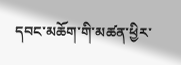དབང་མཆོག་གི་མཚན་ཕྱིར་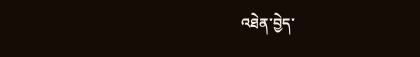འཐེན་བྱེད་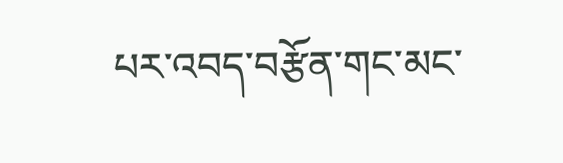པར་འབད་བརྩོན་གང་མང་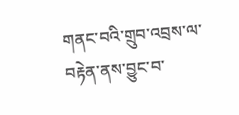གནང་བའི་གྲུབ་འབྲས་ལ་བརྟེན་ནས་བྱུང་བ་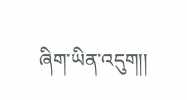ཞིག་ཡིན་འདུག།།